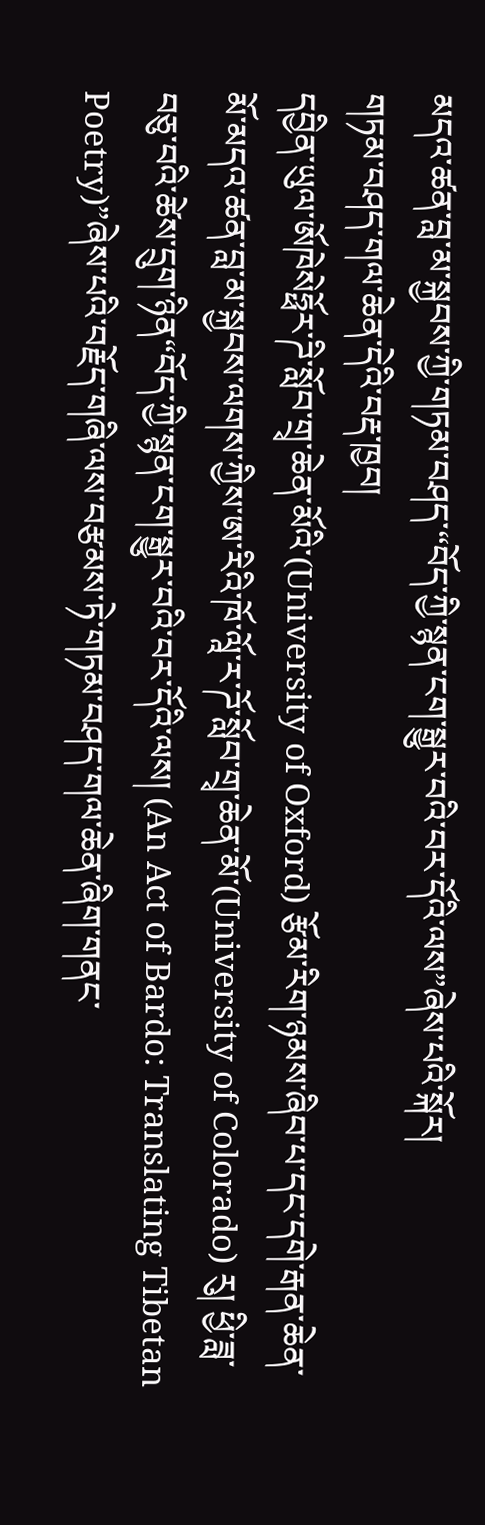མདའ་ཚན་བླ་མ་སྐྱབས་ཀྱི་གཏམ་བཤད་“བོད་ཀྱི་སྙན་ངག་སྒྱུར་བའི་བར་དོའི་ལས”ཞེས་པའི་སྐོར།
གཏམ་བཤད་གལ་ཆེན་དེའི་བརྡ་ཁྱབ།
དབྱིན་ཡུལ་ཨོཁེསེཧྥོར་ཌི་སློབ་གྲྭ་ཆེན་མོའི་(University of Oxford) རྩོམ་རིག་ཉམས་ཞིབ་པ་དང་དགེ་རྒན་ཆེན་མོ་མདའ་ཚན་བླ་མ་སྐྱབས་ལགས་ཀྱིས་ཨ་རིའི་ཁོ་ལཱོ་ར་ཌོ་སློབ་གྲྭ་ཆེན་མོ་(University of Colorado) རུ། ཕྱི་ཟླ་བཅུ་བའི་ཚེས་དྲུག་ཉིན“བོད་ཀྱི་སྙན་ངག་སྒྱུར་བའི་བར་དོའི་ལས། (An Act of Bardo: Translating Tibetan Poetry)”ཞེས་པའི་བརྗོད་གཞི་ལས་བརྩམས་ཏེ་གཏམ་བཤད་གལ་ཆེན་ཞིག་གནང་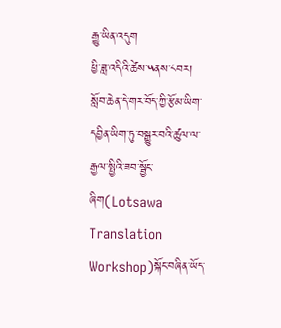རྒྱུ་ཡིན་འདུག
ཕྱི་ཟླ་འདིའི་ཚེས་༥ནས་༨བར།  སློབ་ཆེན་དེ་གར་བོད་ཀྱི་རྩོམ་ཡིག་དབྱིན་ཡིག་ཏུ་བསྒྱུར་བའི་ཚུལ་ལ་རྒྱལ་སྤྱིའི་ཟབ་སྦྱོང་ཞིག(Lotsawa Translation Workshop)སྐོང་བཞིན་ཡོད་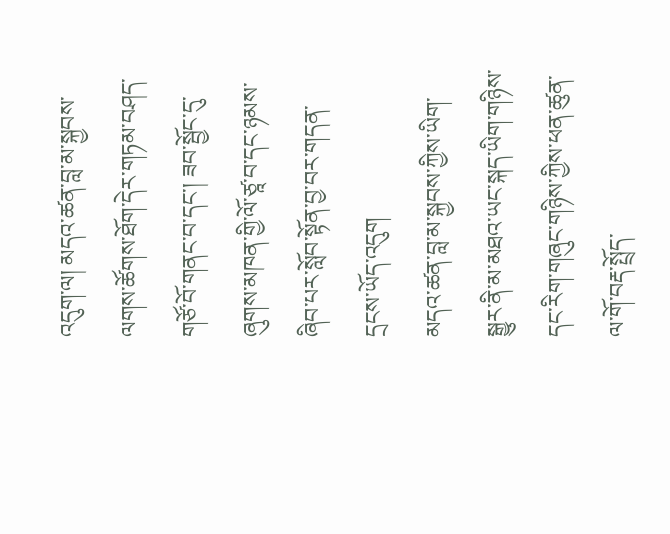འདུག་ལ། མདའ་ཚན་བླ་མ་སྐྱབས་ལགས་ཚོགས་ཐོག་དེར་གཏམ་བཤད་གཙོ་བོ་གནང་བ་དང་། ཟབ་སྦྱོང་དུ་ཞུགས་མཁན་གྱི་ལོ་ཙཱ་བ་དང་ཉམས་ཞིབ་པར་སློབ་སྟོན་བྱ་བར་གདན་དྲངས་ཡོད་འདུག
མདའ་ཚན་བླ་མ་སྐྱབས་ཀྱིས་ཡིག་སྒྱུར་ནི་མ་མཐའ་ཡང་སྐད་ཡིག་གཉིས་དང་རིག་གཞུང་གཉིས་ཀྱིས་ཕན་ཚུན་ལ་གོ་བརྡ་སྤྲོད་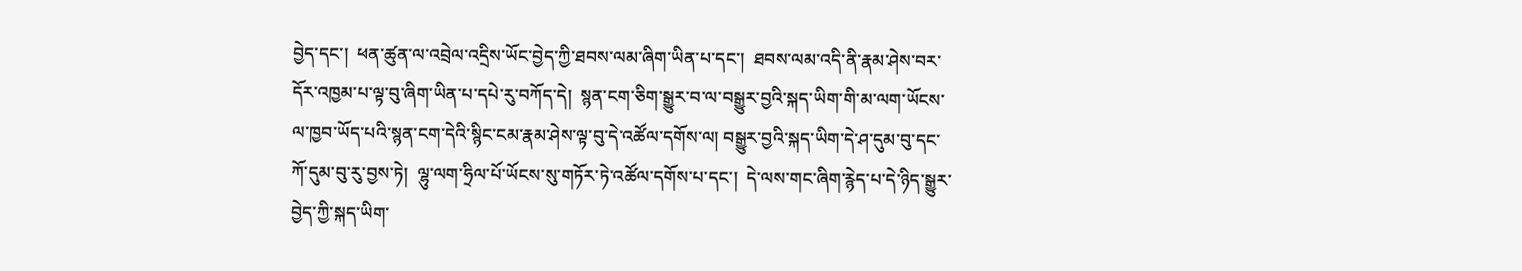བྱེད་དང་།  ཕན་ཚུན་ལ་འབྲེལ་འདྲིས་ཡོང་བྱེད་ཀྱི་ཐབས་ལམ་ཞིག་ཡིན་པ་དང་།  ཐབས་ལམ་འདི་ནི་རྣམ་ཤེས་བར་དོར་འཁྱམ་པ་ལྟ་བུ་ཞིག་ཡིན་པ་དཔེ་རུ་བཀོད་དེ།  སྙན་ངག་ཅིག་སྒྱུར་བ་ལ་བསྒྱུར་བྱའི་སྐད་ཡིག་གི་མ་ལག་ཡོངས་ལ་ཁྱབ་ཡོད་པའི་སྙན་ངག་དེའི་སྙིང་ངམ་རྣམ་ཤེས་ལྟ་བུ་དེ་འཚོལ་དགོས་ལ། བསྒྱུར་བྱའི་སྐད་ཡིག་དེ་ཤ་དུམ་བུ་དང་ཀོ་དུམ་བུ་རུ་བྱས་ཏེ།  ལྷུ་ལག་ཧྲིལ་པོ་ཡོངས་སུ་གཏོར་ཏེ་འཚོལ་དགོས་པ་དང་།  དེ་ལས་གང་ཞིག་རྙེད་པ་དེ་ཉིད་སྒྱུར་བྱེད་ཀྱི་སྐད་ཡིག་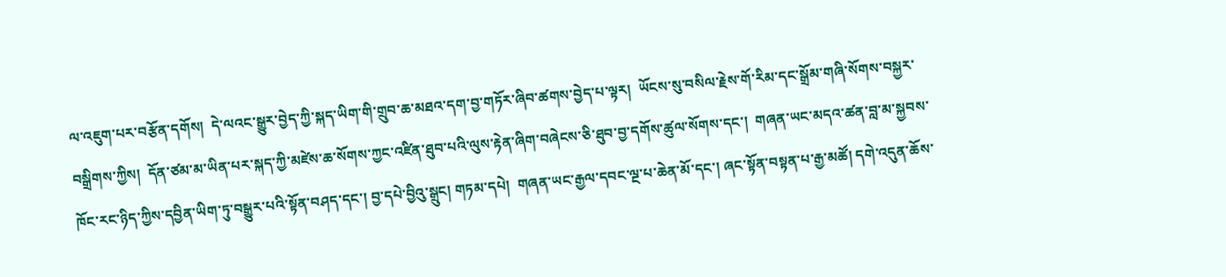ལ་འཇུག་པར་བརྩོན་དགོས།  དེ་ལའང་སྒྱུར་བྱེད་ཀྱི་སྐད་ཡིག་གི་གྲུབ་ཆ་མཐའ་དག་བྱ་གཏོར་ཞིབ་ཚགས་བྱེད་པ་ལྟར།  ཡོངས་སུ་བསིལ་རྗེས་གོ་རིམ་དང་སྒྲོམ་གཞི་སོགས་བསྐྱར་བསྒྲིགས་ཀྱིས།  དོན་ཙམ་མ་ཡིན་པར་སྐད་ཀྱི་མཛེས་ཆ་སོགས་ཀྱང་འཛིན་ཐུབ་པའི་ལུས་རྟེན་ཞིག་བཞེངས་ཅི་ཐུབ་བྱ་དགོས་ཚུལ་སོགས་དང་།  གཞན་ཡང་མདའ་ཚན་བླ་མ་སྐྱབས་ཁོང་རང་ཉིད་ཀྱིས་དབྱིན་ཡིག་ཏུ་བསྒྱུར་པའི་སྟོན་བཤད་དང་། བྱ་དཔེ་བྱིའུ་སྒྲུང། གཏམ་དཔེ།  གཞན་ཡང་རྒྱལ་དབང་ལྔ་པ་ཆེན་མོ་དང་། ཞང་སྟོན་བསྟན་པ་རྒྱ་མཚོ། དགེ་འདུན་ཆོས་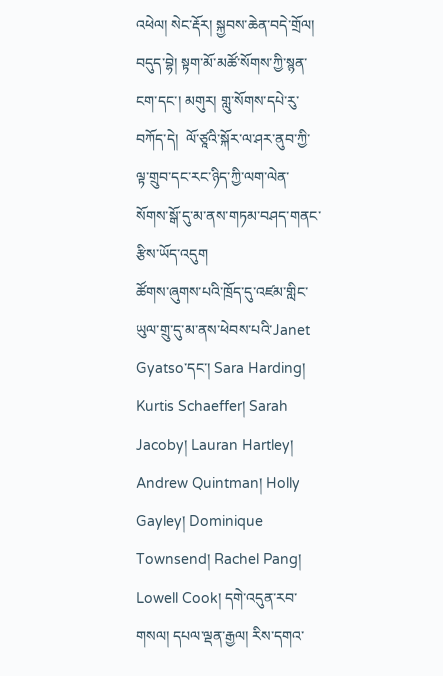འཕེལ། སེང་རྡོར། སྐྱབས་ཆེན་བདེ་གྲོལ། བདུད་བྷེ། སྟག་མོ་མཚོ་སོགས་ཀྱི་སྙན་ངག་དང་། མགུར། གླུ་སོགས་དཔེ་རུ་བཀོད་དེ།  ལོ་ཙཱའི་སྐོར་ལ་ཤར་ནུབ་ཀྱི་ལྟ་གྲུབ་དང་རང་ཉིད་ཀྱི་ལག་ལེན་སོགས་སྒོ་དུ་མ་ནས་གཏམ་བཤད་གནང་རྩིས་ཡོད་འདུག
ཚོགས་ཞུགས་པའི་ཁྲོད་དུ་འཛམ་གླིང་ཡུལ་གྲུ་དུ་མ་ནས་ཕེབས་པའི་Janet Gyatso་དང་། Sara Harding། Kurtis Schaeffer། Sarah Jacoby། Lauran Hartley། Andrew Quintman། Holly Gayley། Dominique Townsend། Rachel Pang། Lowell Cook། དགེ་འདུན་རབ་གསལ། དཔལ་ལྡན་རྒྱལ། རིས་དགའ་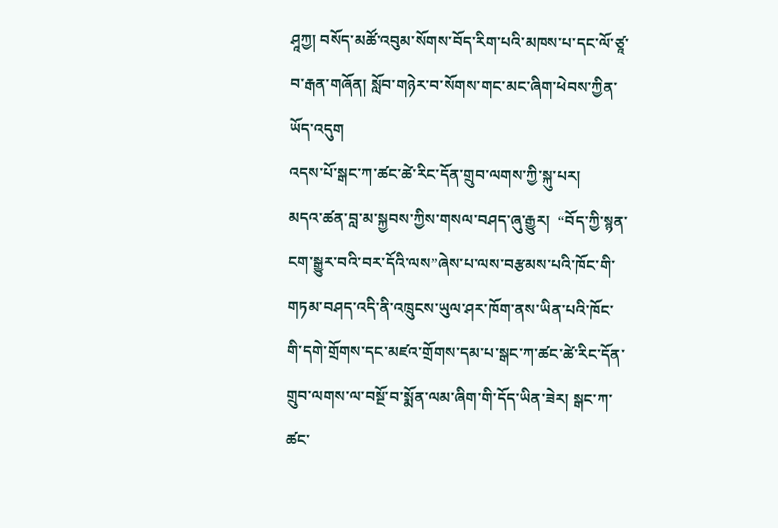ཤཱཀྱ། བསོད་མཚོ་འབུམ་སོགས་བོད་རིག་པའི་མཁས་པ་དང་ལོ་ཙཱ་བ་རྒན་གཞོན། སློབ་གཉེར་བ་སོགས་གང་མང་ཞིག་ཕེབས་ཀྱིན་ཡོད་འདུག
འདས་པོ་སྒང་ཀ་ཚང་ཚེ་རིང་དོན་གྲུབ་ལགས་ཀྱི་སྐུ་པར།
མདའ་ཚན་བླ་མ་སྐྱབས་ཀྱིས་གསལ་བཤད་ཞུ་རྒྱུར།  “བོད་ཀྱི་སྙན་ངག་སྒྱུར་བའི་བར་དོའི་ལས”ཞེས་པ་ལས་བརྩམས་པའི་ཁོང་གི་གཏམ་བཤད་འདི་ནི་འཁྲུངས་ཡུལ་ཤར་ཁོག་ནས་ཡིན་པའི་ཁོང་གི་དགེ་གྲོགས་དང་མཛའ་གྲོགས་དམ་པ་སྒང་ཀ་ཚང་ཚེ་རིང་དོན་གྲུབ་ལགས་ལ་བསྔོ་བ་སྨོན་ལམ་ཞིག་གི་དོད་ཡིན་ཟེར། སྒང་ཀ་ཚང་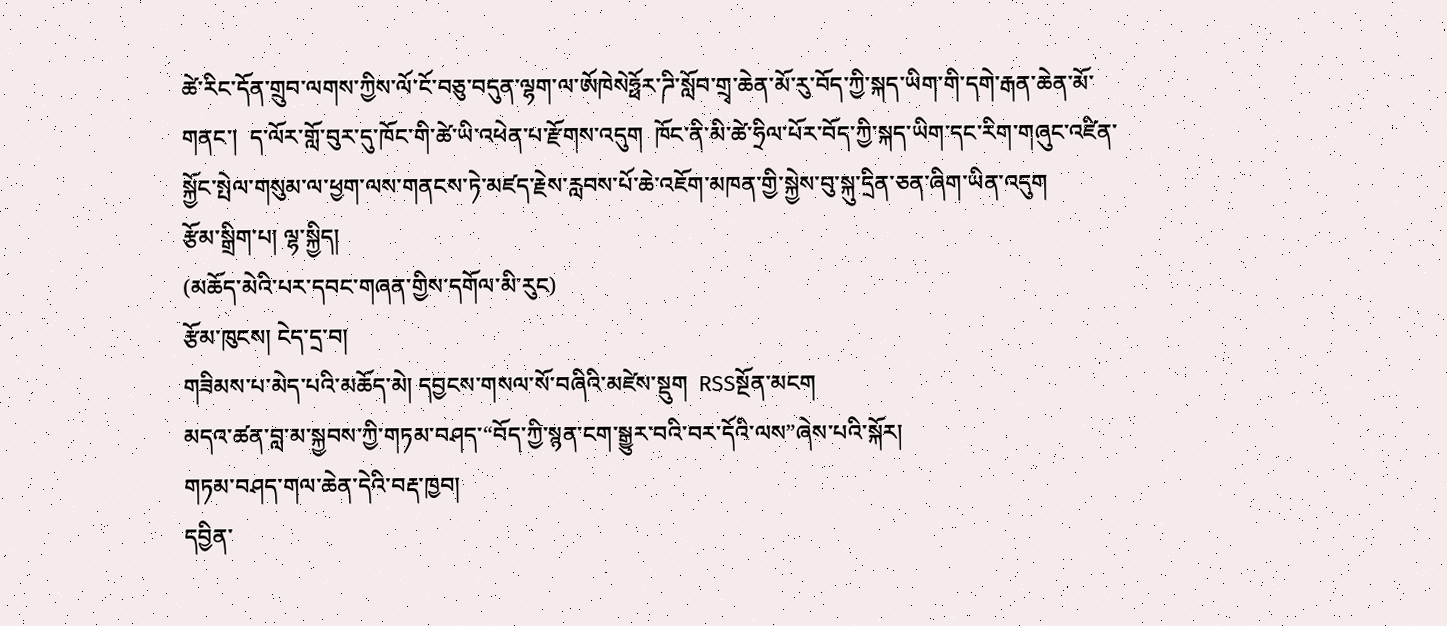ཚེ་རིང་དོན་གྲུབ་ལགས་ཀྱིས་ལོ་ངོ་བཅུ་བདུན་ལྷག་ལ་ཨོཁེསེཧྥོར་ཌི་སློབ་གྲྭ་ཆེན་མོ་རུ་བོད་ཀྱི་སྐད་ཡིག་གི་དགེ་རྒན་ཆེན་མོ་གནང་།  ད་ལོར་གློ་བུར་དུ་ཁོང་གི་ཚེ་ཡི་འཕེན་པ་རྫོགས་འདུག  ཁོང་ནི་མི་ཚེ་ཧྲིལ་པོར་བོད་ཀྱི་སྐད་ཡིག་དང་རིག་གཞུང་འཛིན་སྐྱོང་སྤེལ་གསུམ་ལ་ཕྱག་ལས་གནངས་ཏེ་མཛད་རྗེས་རླབས་པོ་ཆེ་འཇོག་མཁན་གྱི་སྐྱེས་བུ་སྐུ་དྲིན་ཅན་ཞིག་ཡིན་འདུག
རྩོམ་སྒྲིག་པ། ལྷ་སྐྱིད།
(མཆོད་མེའི་པར་དབང་གཞན་གྱིས་དགོལ་མི་རུང)
རྩོམ་ཁུངས། ངེད་དྲ་བ།
གཟིམས་པ་མེད་པའི་མཆོད་མེ། དབྱངས་གསལ་སོ་བཞིའི་མཛེས་སྡུག  RSSསྔོན་མངག
མདའ་ཚན་བླ་མ་སྐྱབས་ཀྱི་གཏམ་བཤད་“བོད་ཀྱི་སྙན་ངག་སྒྱུར་བའི་བར་དོའི་ལས”ཞེས་པའི་སྐོར།
གཏམ་བཤད་གལ་ཆེན་དེའི་བརྡ་ཁྱབ།
དབྱིན་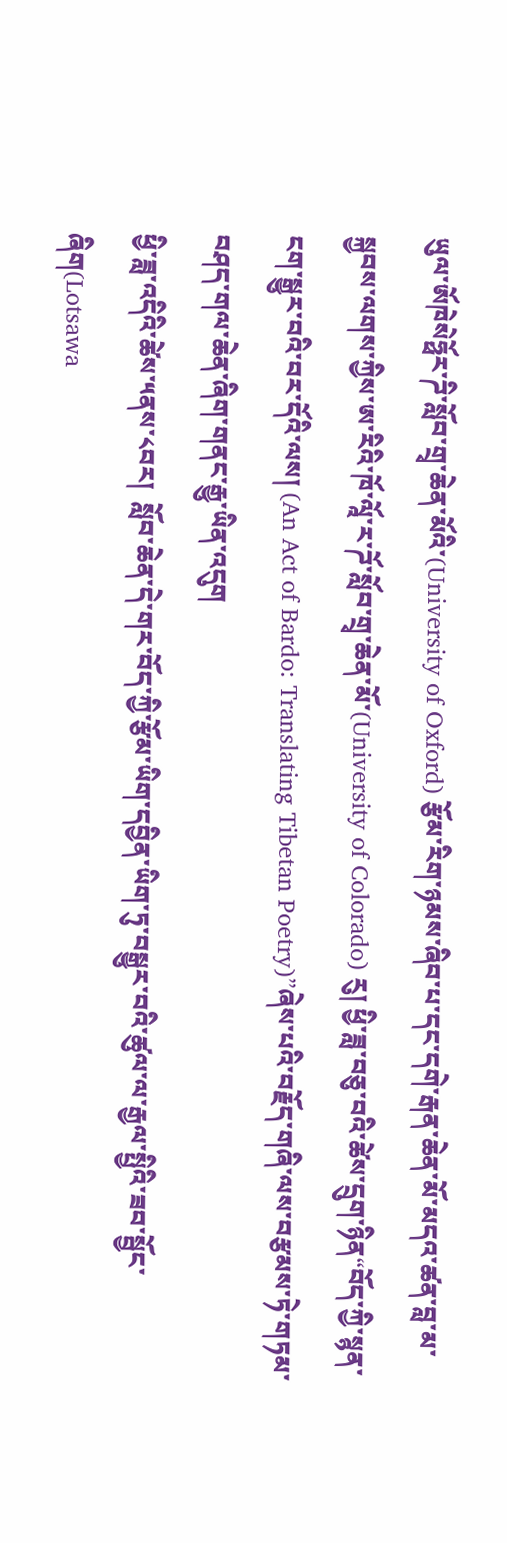ཡུལ་ཨོཁེསེཧྥོར་ཌི་སློབ་གྲྭ་ཆེན་མོའི་(University of Oxford) རྩོམ་རིག་ཉམས་ཞིབ་པ་དང་དགེ་རྒན་ཆེན་མོ་མདའ་ཚན་བླ་མ་སྐྱབས་ལགས་ཀྱིས་ཨ་རིའི་ཁོ་ལཱོ་ར་ཌོ་སློབ་གྲྭ་ཆེན་མོ་(University of Colorado) རུ། ཕྱི་ཟླ་བཅུ་བའི་ཚེས་དྲུག་ཉིན“བོད་ཀྱི་སྙན་ངག་སྒྱུར་བའི་བར་དོའི་ལས། (An Act of Bardo: Translating Tibetan Poetry)”ཞེས་པའི་བརྗོད་གཞི་ལས་བརྩམས་ཏེ་གཏམ་བཤད་གལ་ཆེན་ཞིག་གནང་རྒྱུ་ཡིན་འདུག
ཕྱི་ཟླ་འདིའི་ཚེས་༥ནས་༨བར།  སློབ་ཆེན་དེ་གར་བོད་ཀྱི་རྩོམ་ཡིག་དབྱིན་ཡིག་ཏུ་བསྒྱུར་བའི་ཚུལ་ལ་རྒྱལ་སྤྱིའི་ཟབ་སྦྱོང་ཞིག(Lotsawa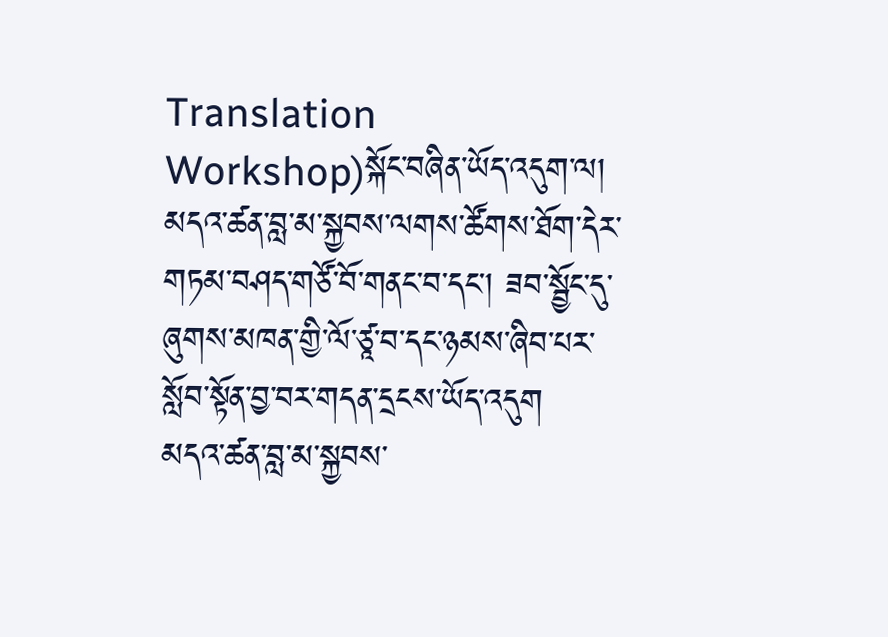Translation Workshop)སྐོང་བཞིན་ཡོད་འདུག་ལ། མདའ་ཚན་བླ་མ་སྐྱབས་ལགས་ཚོགས་ཐོག་དེར་གཏམ་བཤད་གཙོ་བོ་གནང་བ་དང་། ཟབ་སྦྱོང་དུ་ཞུགས་མཁན་གྱི་ལོ་ཙཱ་བ་དང་ཉམས་ཞིབ་པར་སློབ་སྟོན་བྱ་བར་གདན་དྲངས་ཡོད་འདུག
མདའ་ཚན་བླ་མ་སྐྱབས་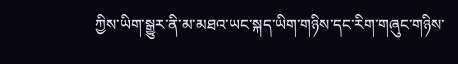ཀྱིས་ཡིག་སྒྱུར་ནི་མ་མཐའ་ཡང་སྐད་ཡིག་གཉིས་དང་རིག་གཞུང་གཉིས་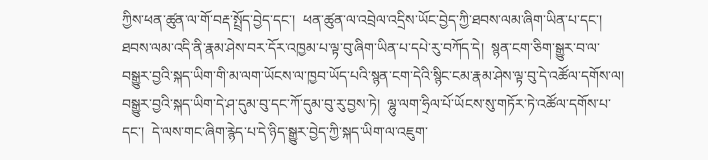ཀྱིས་ཕན་ཚུན་ལ་གོ་བརྡ་སྤྲོད་བྱེད་དང་།  ཕན་ཚུན་ལ་འབྲེལ་འདྲིས་ཡོང་བྱེད་ཀྱི་ཐབས་ལམ་ཞིག་ཡིན་པ་དང་།  ཐབས་ལམ་འདི་ནི་རྣམ་ཤེས་བར་དོར་འཁྱམ་པ་ལྟ་བུ་ཞིག་ཡིན་པ་དཔེ་རུ་བཀོད་དེ།  སྙན་ངག་ཅིག་སྒྱུར་བ་ལ་བསྒྱུར་བྱའི་སྐད་ཡིག་གི་མ་ལག་ཡོངས་ལ་ཁྱབ་ཡོད་པའི་སྙན་ངག་དེའི་སྙིང་ངམ་རྣམ་ཤེས་ལྟ་བུ་དེ་འཚོལ་དགོས་ལ། བསྒྱུར་བྱའི་སྐད་ཡིག་དེ་ཤ་དུམ་བུ་དང་ཀོ་དུམ་བུ་རུ་བྱས་ཏེ།  ལྷུ་ལག་ཧྲིལ་པོ་ཡོངས་སུ་གཏོར་ཏེ་འཚོལ་དགོས་པ་དང་།  དེ་ལས་གང་ཞིག་རྙེད་པ་དེ་ཉིད་སྒྱུར་བྱེད་ཀྱི་སྐད་ཡིག་ལ་འཇུག་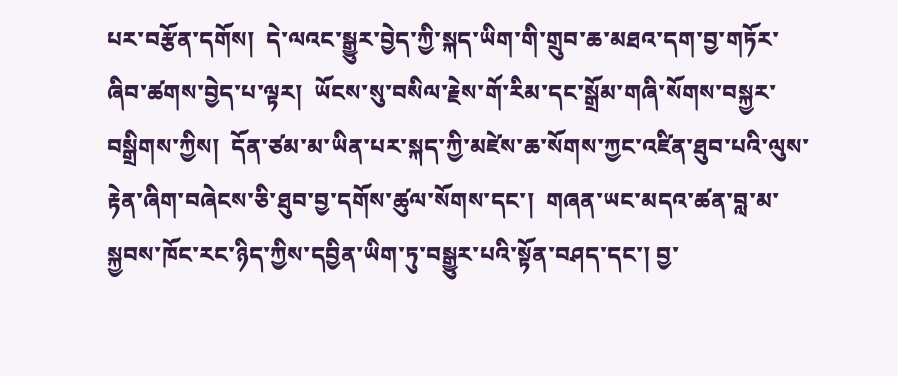པར་བརྩོན་དགོས།  དེ་ལའང་སྒྱུར་བྱེད་ཀྱི་སྐད་ཡིག་གི་གྲུབ་ཆ་མཐའ་དག་བྱ་གཏོར་ཞིབ་ཚགས་བྱེད་པ་ལྟར།  ཡོངས་སུ་བསིལ་རྗེས་གོ་རིམ་དང་སྒྲོམ་གཞི་སོགས་བསྐྱར་བསྒྲིགས་ཀྱིས།  དོན་ཙམ་མ་ཡིན་པར་སྐད་ཀྱི་མཛེས་ཆ་སོགས་ཀྱང་འཛིན་ཐུབ་པའི་ལུས་རྟེན་ཞིག་བཞེངས་ཅི་ཐུབ་བྱ་དགོས་ཚུལ་སོགས་དང་།  གཞན་ཡང་མདའ་ཚན་བླ་མ་སྐྱབས་ཁོང་རང་ཉིད་ཀྱིས་དབྱིན་ཡིག་ཏུ་བསྒྱུར་པའི་སྟོན་བཤད་དང་། བྱ་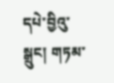དཔེ་བྱིའུ་སྒྲུང། གཏམ་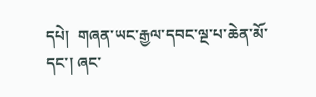དཔེ།  གཞན་ཡང་རྒྱལ་དབང་ལྔ་པ་ཆེན་མོ་དང་། ཞང་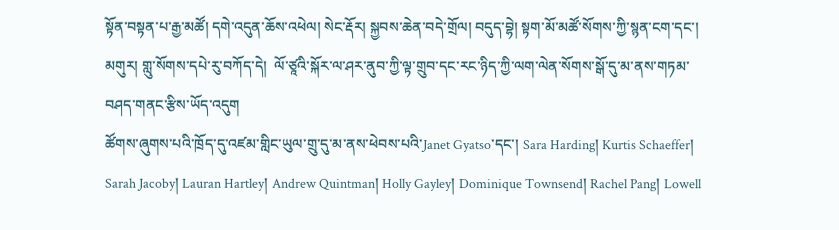སྟོན་བསྟན་པ་རྒྱ་མཚོ། དགེ་འདུན་ཆོས་འཕེལ། སེང་རྡོར། སྐྱབས་ཆེན་བདེ་གྲོལ། བདུད་བྷེ། སྟག་མོ་མཚོ་སོགས་ཀྱི་སྙན་ངག་དང་། མགུར། གླུ་སོགས་དཔེ་རུ་བཀོད་དེ།  ལོ་ཙཱའི་སྐོར་ལ་ཤར་ནུབ་ཀྱི་ལྟ་གྲུབ་དང་རང་ཉིད་ཀྱི་ལག་ལེན་སོགས་སྒོ་དུ་མ་ནས་གཏམ་བཤད་གནང་རྩིས་ཡོད་འདུག
ཚོགས་ཞུགས་པའི་ཁྲོད་དུ་འཛམ་གླིང་ཡུལ་གྲུ་དུ་མ་ནས་ཕེབས་པའི་Janet Gyatso་དང་། Sara Harding། Kurtis Schaeffer། Sarah Jacoby། Lauran Hartley། Andrew Quintman། Holly Gayley། Dominique Townsend། Rachel Pang། Lowell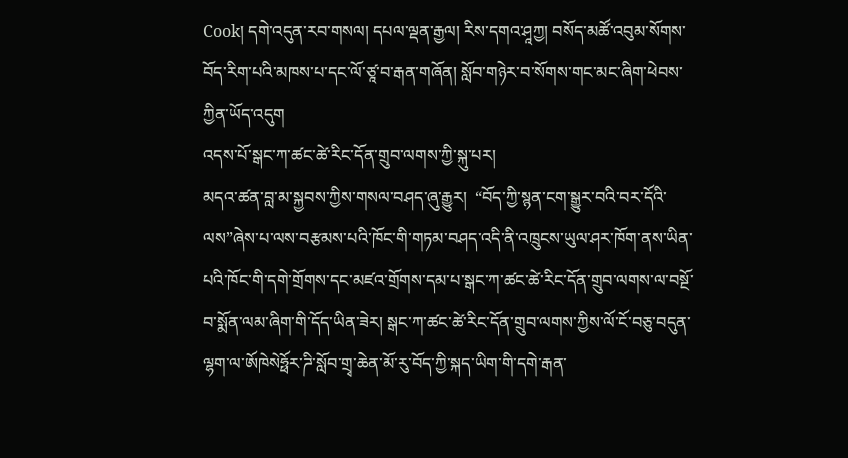Cook། དགེ་འདུན་རབ་གསལ། དཔལ་ལྡན་རྒྱལ། རིས་དགའ་ཤཱཀྱ། བསོད་མཚོ་འབུམ་སོགས་བོད་རིག་པའི་མཁས་པ་དང་ལོ་ཙཱ་བ་རྒན་གཞོན། སློབ་གཉེར་བ་སོགས་གང་མང་ཞིག་ཕེབས་ཀྱིན་ཡོད་འདུག
འདས་པོ་སྒང་ཀ་ཚང་ཚེ་རིང་དོན་གྲུབ་ལགས་ཀྱི་སྐུ་པར།
མདའ་ཚན་བླ་མ་སྐྱབས་ཀྱིས་གསལ་བཤད་ཞུ་རྒྱུར།  “བོད་ཀྱི་སྙན་ངག་སྒྱུར་བའི་བར་དོའི་ལས”ཞེས་པ་ལས་བརྩམས་པའི་ཁོང་གི་གཏམ་བཤད་འདི་ནི་འཁྲུངས་ཡུལ་ཤར་ཁོག་ནས་ཡིན་པའི་ཁོང་གི་དགེ་གྲོགས་དང་མཛའ་གྲོགས་དམ་པ་སྒང་ཀ་ཚང་ཚེ་རིང་དོན་གྲུབ་ལགས་ལ་བསྔོ་བ་སྨོན་ལམ་ཞིག་གི་དོད་ཡིན་ཟེར། སྒང་ཀ་ཚང་ཚེ་རིང་དོན་གྲུབ་ལགས་ཀྱིས་ལོ་ངོ་བཅུ་བདུན་ལྷག་ལ་ཨོཁེསེཧྥོར་ཌི་སློབ་གྲྭ་ཆེན་མོ་རུ་བོད་ཀྱི་སྐད་ཡིག་གི་དགེ་རྒན་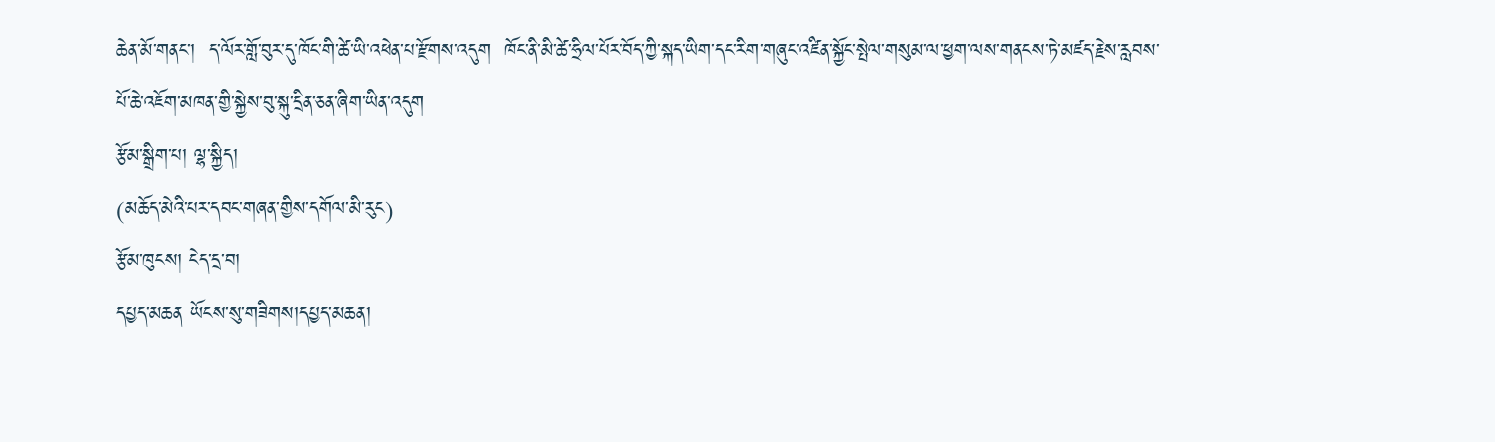ཆེན་མོ་གནང་།  ད་ལོར་གློ་བུར་དུ་ཁོང་གི་ཚེ་ཡི་འཕེན་པ་རྫོགས་འདུག  ཁོང་ནི་མི་ཚེ་ཧྲིལ་པོར་བོད་ཀྱི་སྐད་ཡིག་དང་རིག་གཞུང་འཛིན་སྐྱོང་སྤེལ་གསུམ་ལ་ཕྱག་ལས་གནངས་ཏེ་མཛད་རྗེས་རླབས་པོ་ཆེ་འཇོག་མཁན་གྱི་སྐྱེས་བུ་སྐུ་དྲིན་ཅན་ཞིག་ཡིན་འདུག
རྩོམ་སྒྲིག་པ། ལྷ་སྐྱིད།
(མཆོད་མེའི་པར་དབང་གཞན་གྱིས་དགོལ་མི་རུང)
རྩོམ་ཁུངས། ངེད་དྲ་བ།
དཔྱད་མཆན ཡོངས་སུ་གཟིགས།དཔྱད་མཆན།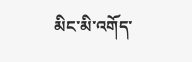མིང་མི་འགོད་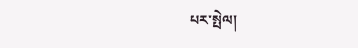པར་སྤེལ།